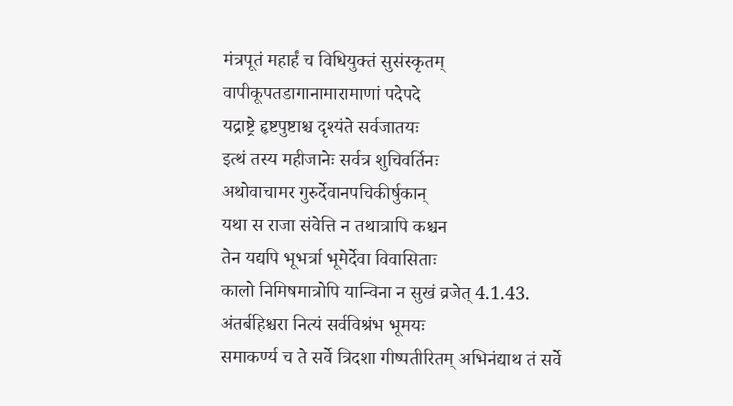मंत्रपूतं महार्हं च विधियुक्तं सुसंस्कृतम्
वापीकूपतडागानामारामाणां पदेपदे
यद्राष्ट्रे हृष्टपुष्टाश्च दृश्यंते सर्वजातयः
इत्थं तस्य महीजानेः सर्वत्र शुचिवर्तिनः
अथोवाचामर गुरुर्देवानपचिकीर्षुकान्
यथा स राजा संवेत्ति न तथात्रापि कश्चन
तेन यद्यपि भूभर्त्रा भूमेर्देवा विवासिताः
कालो निमिषमात्रोपि यान्विना न सुखं व्रजेत् 4.1.43.
अंतर्बहिश्चरा नित्यं सर्वविश्रंभ भूमयः
समाकर्ण्य च ते सर्वे त्रिदशा गीष्पतीरितम् अभिनंद्याथ तं सर्वे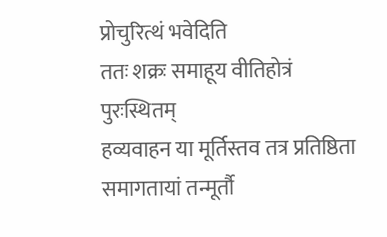प्रोचुरित्थं भवेदिति
ततः शक्रः समाहूय वीतिहोत्रं पुरःस्थितम्
हव्यवाहन या मूर्तिस्तव तत्र प्रतिष्ठिता
समागतायां तन्मूर्तौ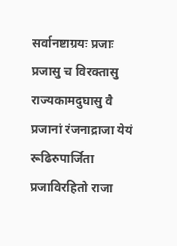सर्वानष्टाग्रयः प्रजाः
प्रजासु च विरक्तासु राज्यकामदुघासु वै
प्रजानां रंजनाद्राजा येयं रूढिरुपार्जिता
प्रजाविरहितो राजा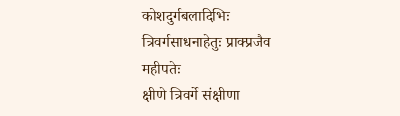कोशदुर्गबलादिभिः
त्रिवर्गसाधनाहेतुः प्राक्प्रजैव महीपतेः
क्षीणे त्रिवर्गे संक्षीणा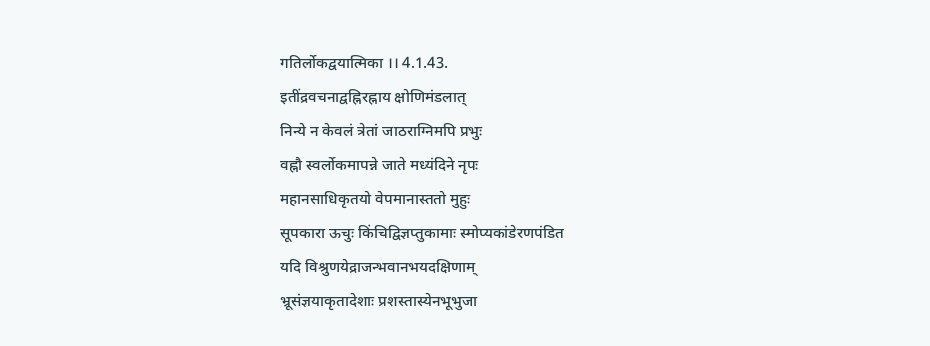गतिर्लोकद्वयात्मिका ।। 4.1.43.
इतींद्रवचनाद्वह्निरह्नाय क्षोणिमंडलात्
निन्ये न केवलं त्रेतां जाठराग्निमपि प्रभुः
वह्नौ स्वर्लोकमापन्ने जाते मध्यंदिने नृपः
महानसाधिकृतयो वेपमानास्ततो मुहुः
सूपकारा ऊचुः किंचिद्विज्ञप्तुकामाः स्मोप्यकांडेरणपंडित
यदि विश्रुणयेद्राजन्भवानभयदक्षिणाम्
भ्रूसंज्ञयाकृतादेशाः प्रशस्तास्येनभूभुजा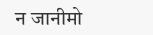न जानीमो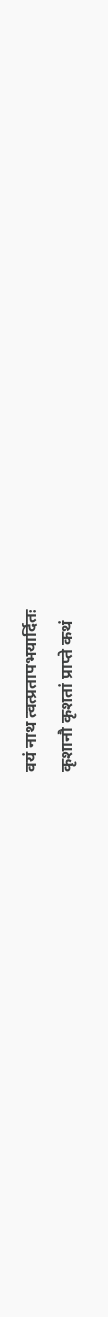वयं नाथ त्वत्प्रतापभयार्दितः
कृशानौ कृशतां प्राप्ते कथं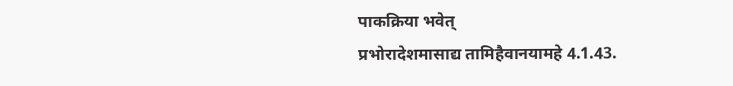पाकक्रिया भवेत्
प्रभोरादेशमासाद्य तामिहैवानयामहे 4.1.43.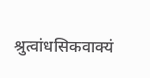श्रुत्वांधसिकवाक्यं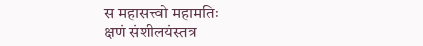स महासत्त्वो महामतिः
क्षणं संशीलयंस्तत्र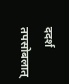ददर्श तपसोबलात्